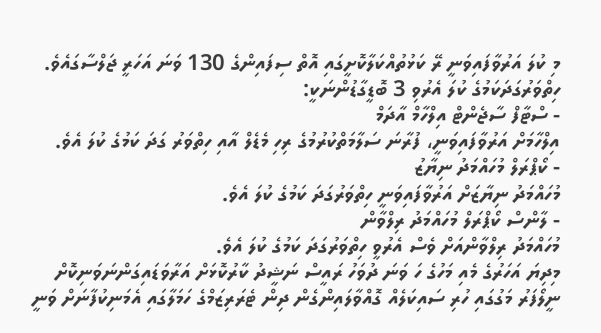މި ކުލަ އަރުވާފައިވަނީ ރޭ ކަޅުތުއްކަލާކޮށީގައި އޮތް ސިފައިންގެ 130 ވަނަ އަހަރީ ޖަލްސާގައެވެ.
ހިތްވަރުގަދަކަމުގެ ކުލަ އެރުވި 3 ބޮޑީގާޑުންނަކީ:
- ސްޓާފް ސާޖެންޓް އިލްހާމް އާދަމް
އިލްހާމަށް އަރުވާފައިވަނީ، ފުރާނަ ސަލާމަތްކުރުމުގެ ރިހި މެޑެލް އާއި ހިތްވަރު ގަދަ ކަމުގެ ކުލަ އެވެ.
- ކޯޕްރަލް މުހައްމަދު ނިޔާޒު
މުހައްމަދު ނިޔާޒަށް އަރުވާފައިވަނީ ހިތްވަރުގަދަ ކަމުގެ ކުލަ އެވެ.
- ލާންސް ކޯޕްރަލް މުހައްމަދު ރިލްވާން
މުހައްމަދު ރިލްވާންއަށް ވެސް އެރުވީ ހިތްވަރުގަދަ ކަމުގެ ކުލަ އެވެ.
މިދިޔަ އަހަރުގެ މެއި މަހުގެ ހަ ވަނަ ދުވަހު ރައީސް ނަޝީދު ކާރުކޮޅަށް އަރާވަޑައިގަންނަވަނިކޮށް ނީލޯފަރު މަގުގައި ހުރި ސައިކަލެއް ގޮއްވާލައިންގެން ދިން ޓެރަރިޒަމްގެ ހަމަލާގައި އެމަނިކުފާނަށް ވަނީ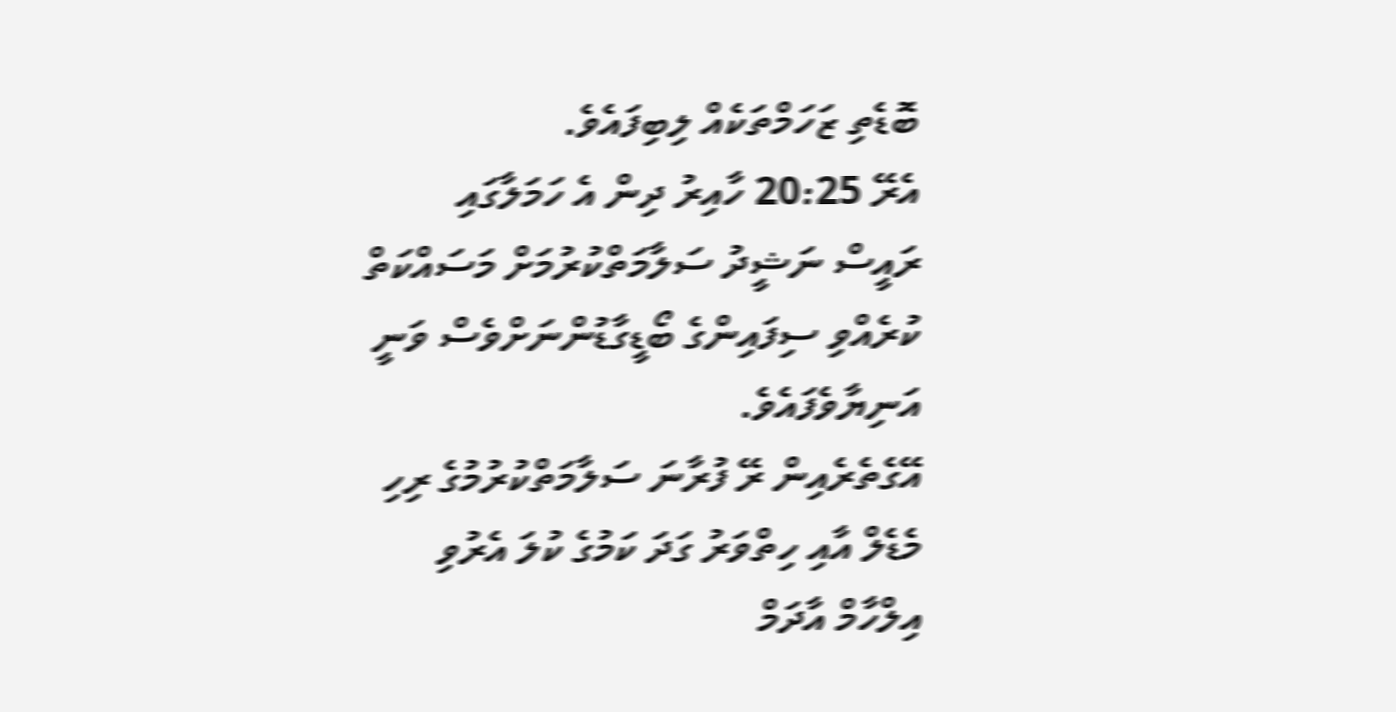ބޮޑެތި ޒަހަމްތަކެއް ލިބިފައެވެ.
އެރޭ 20:25 ހާއިރު ދިން އެ ހަމަލާގައި ރައީސް ނަޝީދު ސަލާމަތްކުރުމަށް މަސައްކަތް ކުރެއްވި ސިފައިންގެ ބޯޑީގާޑުންނަށްވެސް ވަނީ އަނިޔާވެފައެވެ.
އޭގެތެރެއިން ރޭ ފުރާނަ ސަލާމަތްކުރުމުގެ ރިހި މެޑެލް އާއި ހިތްވަރު ގަދަ ކަމުގެ ކުލަ އެރުވި އިލްހާމް އާދަމް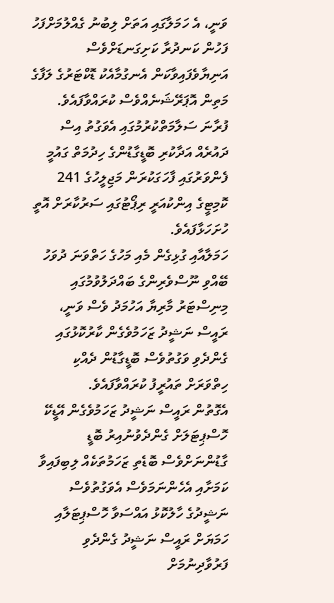ވަނީ، އެ ހަމަލާގައި އަތަށް ލިބުނު ގެއްލުމަށްފަހު ފަހުން ކަނދުރާ ކަށިގަނޑަށްވެސް އަނިޔާވެފައިވާކަން އެނގުމާއެކު ޑޮކްޓަރުގެ ލަފާގެ މަތިން އޮޕަރޭޝަނެއްވެސް ކުރައްވާފައެވެ.
ފުރާނަ ސަލާމަތްކުރުމުގައި އެވަގުތު އިސް ދައުރެއް އަދާކުރި ބޮޑީގާޑުންގެ ހިދުމަތް ގައުމީ ފެންވަރުގައި ފާހަގަކުރަން މަޖިލީހުގެ 241 ކޮމިޓީގެ އިންކުއަރީ ރިޕޯޓުގައި ސަރުކާރަށް އޮތީ ހުށަހަޅާފައެވެ.
ހަމަލާއާއި ގުޅިގެން މެއި މަހުގެ ހަތްވަނަ ދުވަހު ބޭއްވި ނޫސްވެރިންގެ ބައްދަލުވުމުގައި މިނިސްޓަރު މާރިޔާ އަހުމަދު ވެސް ވަނީ، ރައީސް ނަޝީދު ޒަހަމުވެގެން ކާރުކޮޅުގައި ގެންދެވި ވަގުތުވެސް ބޮޑީގާޑުން ދެއްކި ހިތްވަރަށް ތައުރީފު ކުރައްވާފައެވެ.
އެގޮތުން ރައީސް ނަޝީދު ޒަހަމުވެގެން އޭޑީކޭ ހޮސްޕިޓަލަށް ގެންދެވުނުއިރު ބޮޑީ ގާޑުންނަށްވެސް ބޮޑެތި ޒަހަމުތަކެއް ލިބިފައިވާ ކަމަށާއި އެހެންނަމަވެސް އެވަގުތުވެސް ނަޝީދުގެ ހާލުކޮޅު އައްސަވާ ހޮސްޕިޓަލާއި ހަމަޔަށް ރައީސް ނަޝީދު ގެންދެވި ފަރުވާދިނުމަށް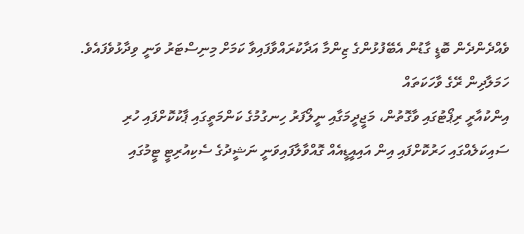ވެއްދެންދެން ބޮޑީ ގާޑުން އެބޭފުޅުންގެ ޒިންމާ އަދާކުރައްވާފައިވާ ކަމަށް މިނިސްޓަރު ވަނީ ވިދާޅުވެފައެވެ.
ހަމަލާދިން ރޭގެ ވާހަކަތައް
އިންކުއާރީ ރިޕޯޓުގައި ވާގޮތުން، މަޖީދީމަގާއި ނީލޯފަރު ހިނގުމުގެ ކަންމަތީގައި ޕާކުކޮށްފައި ހުރި ސައިކަލެއްގައި ހަރުކޮށްފައި އިން އައިއީޑީއެއް ގޮއްވާލާފައިވަނީ ނަޝީދުގެ ސެކިއުރިޓީ ޓީމުގައި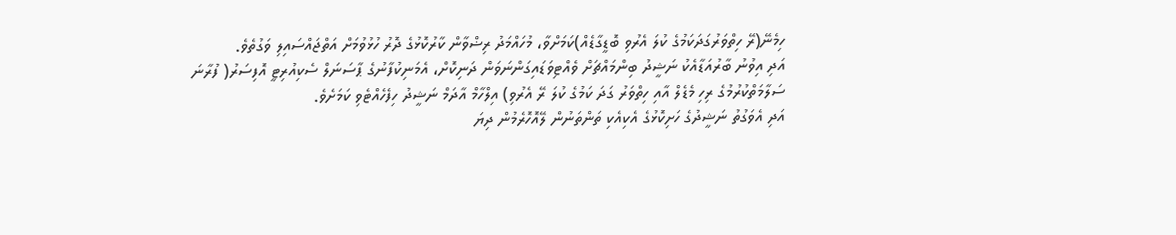ހިމެނޭ(ރޭ ހިތްވަރުގަދަކަމުގެ ކުލަ އެރުވި ބޮޑީގާޑެއް)ކަމަށްވާ، މުހައްމަދު ރިޟްވާން ކާރުކޮޅުގެ ދޮރު ހުޅުވުމަށް އަތްޖައްސައިލި ވަގުތެވެ.
އަދި އިވުނު ބާރުއަޑާއެކު ނަޝީދު ބިންމައްޗަށް ވެއްޓިވަޑައިގަންނަވަން ދަނިކޮށް، އެމަނިކުފާނުގެ ޕާސަނަލް ސެކިއުރިޓީ އޮފިސަރު( ފުރާނަ ސަލާމަތްކުރުމުގެ ރިހި މެޑެލް އާއި ހިތްވަރު ގަދަ ކަމުގެ ކުލަ ރޭ އެރުވި) އިލްހާމް އާދަމް ނަޝީދު ހިފެހެއްޓެވި ކަމަށެވެ.
އަދި އެވަގުތު ނަޝީދުގެ ހަށިކޮޅުގެ އެކިއެކި ތަންތަނުން ލޭއޮހޮރެމުން ދިޔަ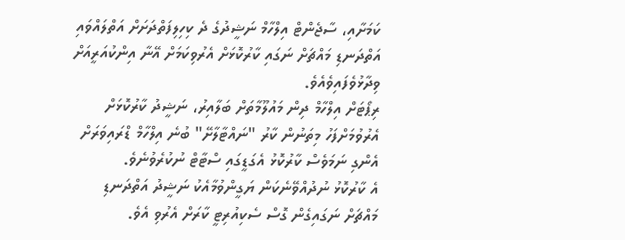ކަމަށާއި، ސާޖެންޓް އިލްހާމް ނަޝީދުގެ ދެ ކިހިލިފަތްދަށަށް އަތްލައްވައި އަތްދަނޑި މައްޗަށް ނަގައި ކާރުކޮޅަށް އެރުވިކަމަށް އޭނާ އިންކުއަރީއަށް ވިދާޅުވެފައިވެއެވެ.
ރިޕޯޓަށް އިލްހާމް ދިން މައުލޫމާތަށް ބަލާއިރު، ނަޝީދު ކާރުކޮޅަށް އެރުވުމަށްފަހު މިތަނުން ކާރު "ނައްޓާލާށޭ" ބުނެ އިލްހާމް ޑްރައިވަރަށް އެންގި ނަމަވެސް ކާރުކޮޅު އެގަޑީގައި ސްޓާޓް ނުކުރެވުނެވެ.
އެ ކާރުކޮޅު ނުދުއްވޭނެކަން ޔަގީންވުމާއެކު ނަޝީދު އަތްދަނޑި މައްޗަށް ނަގައިގެން ގޮސް ސެކިއުރިޓީ ކާރަށް އެރުވި އެވެ.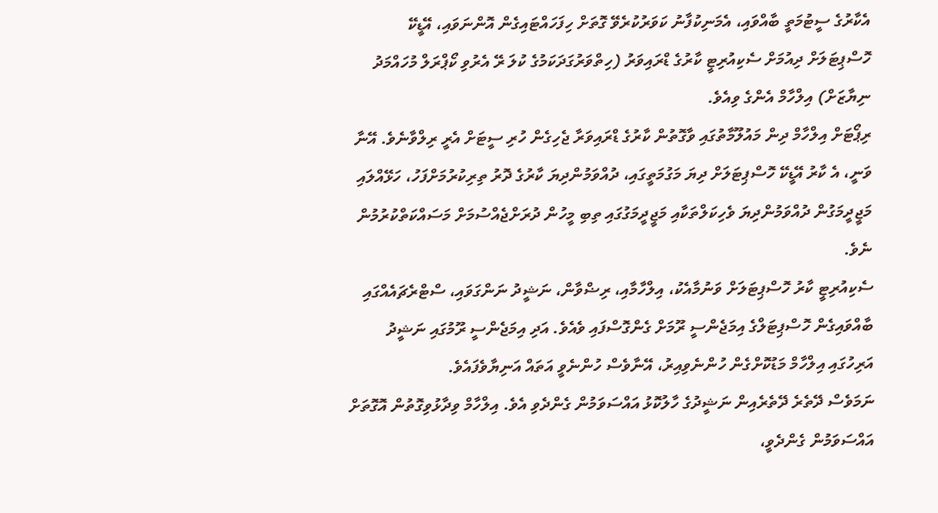އެކާރުގެ ސީޓުމަތީ ބާއްވައި، އެމަނިކުފާނު ކަވަރުކުރެވޭ ގޮތަށް ހިފަހައްޓައިގެން އޮންނަވައި، އޭޑީކޭ ހޮސްޕިޓަލަށް ދިއުމަށް ސެކިއުރިޓީ ކާރުގެ ޑްރައިވަރު (ހިތްވަރުގަދަކަމުގެ ކުލަ ރޭ އެރުވި ކޯޕްރަލް މުހައްމަދު ނިޔާޒަށް) އިލްހާމް އެންގެ ވިއެވެ.
ރިޕޯޓަށް އިލްހާމް ދިން މައުލޫމާތުގައި ވާގޮތުން ކާރުގެ ޑްރައިވަރާ ޖެހިގެން ހުރި ސީޓަށް އެރީ ރިލްވާނެވެ. އޭނާ ވަނީ، އެ ކާރު އޭޑީކޭ ހޮސްޕިޓަލަށް ދިޔަ މަގުމަތީގައި، ދުއްވަމުންދިޔަ ކާރުގެ ދޮރު ތިރިކުރުމަށްފަހު، ހަޅޭއްލައި މަޖީދީމަގުން ދުއްވަމުންދިޔަ ވެހިކަލްތަކާއި މަޖީދީމަގުގައި ތިބި މީހުން ދުރަށްޖެއްސުމަށް މަސައްކަތްކުރުމުން ނެވެ.
ސެކިއުރިޓީ ކާރު ހޮސްޕިޓަލަށް ވަނުމާއެކު، އިލްހާމާއި، ރިޟްވާން، ނަޝީދު ނަންގަވައި، ސްޓްރެޗައެއްގައި ބާއްވައިގެން ހޮސްޕިޓަލްގެ އިމަޖެންސީ ރޫމަށް ގެންގޮސްފައި ވެއެވެ. އަދި އިމަޖެންސީ ރޫމުގައި ނަޝީދު އަރިހުގައި އިލްހާމް މަޑުކޮށްގެން ހުންނެވިއިރު، އޭނާވެސް ހުންނެވީ އަތައް އަނިޔާވެފައެވެ.
ނަމަވެސް ދޭތެރެ ދޭތެރެއިން ނަޝީދުގެ ހާލުކޮޅު އައްސަވަމުން ގެންދެވި އެވެ. އިލްހާމް ވިދާޅުވިގޮތުން އޮގޮތަށް އައްސަވަމުން ގެންދެވީ،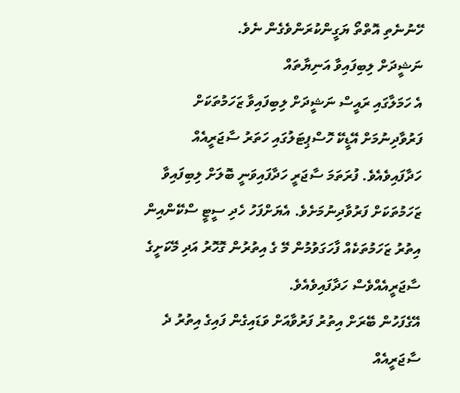ހޭނުނެތި އޮތްތޯ ޔަގީންކުރަންވެގެން ނެވެ.
ނަޝީދަށް ލިބިފައިވާ އަނިޔާތައް
އެ ހަމަލާގައި ރައީސް ނަޝީދަށް ލިބިފައިވާ ޒަހަމުތަކަށް ފަރުވާދިނުމަށް އޭޑީކޭ ހޮސްޕިޓަލުގައި ހަތަރު ސާޖަރީއެއް ހަދާފައިވެއެވެ. ފުރަތަމަ ސާޖަރީ ހަދާފައިވަނީ ބޮލަށް ލިބިފައިވާ ޒަހަމުތަކަށް ފަރުވާދިނުމަށެވެ. އެޔަށްފަހު ހެދި ސީޓީ ސްކޭންއިން އިތުރު ޒަހަމުތަކެއް ފާހަގަވުމުން މޭ ގެ އިތުރުން ގޮހޮރު އަދި މޭކަށީގެ ސާޖަރީއެއްވެސް ހަދާފައިވެއެވެ.
އޭގެފަހުން ބޭރަށް އިތުރު ފަރުވާއަށް ވަޑައިގެން ފައިގެ އިތުރު ދެ ސާޖަރީއެއް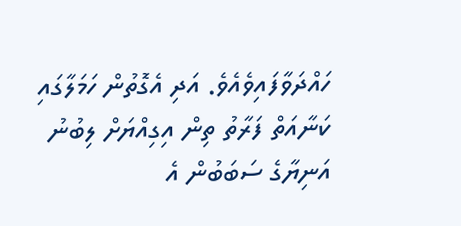ހައްދަވާފައިވެއެވެ. އަދި އެގޮތުން ހަމަލާގައި ކަނާއަތް ފަރާތު ތިން އިގިއްޔަށް ލިބުނު އަނިޔާގެ ސަބަބުން އެ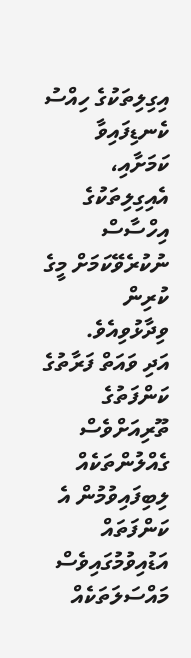އިގިލިތަކުގެ ހިއްސު ކެނޑިފައިވާ ކަމަށާއި، އެއިގިލިތަކުގެ އިހްސާސް ނުކުރެވޭކަމަށް މީގެ ކުރިން ވިދާޅުވިއެވެ.
އަދި ވައަތް ފަރާތުގެ ކަންފަތުގެ ތޫރިއަށްވެސް ގެއްލުންތަކެއް ލިބިފައިވުމުން އެ ކަންފަތައް އަޑުއިވުމުގައިވެސް މައްސަލަތަކެއް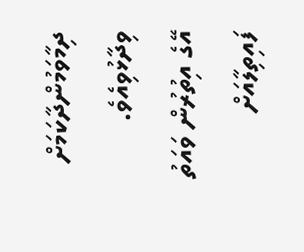ދިމާވަމުންދާކަމަށް ވިދާޅުވިއެވެ.
އޭގެ އިތުރުން ވައަތު ފައިތިލާއަށް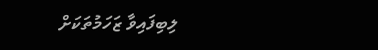ލިބިފައިވާ ޒަހަމުތަކަށް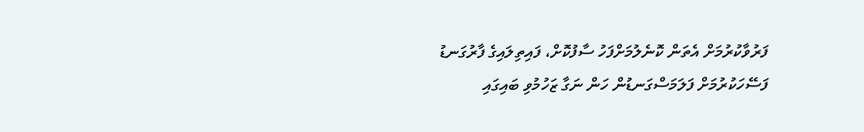ފަރުވާކުރުމަށް އެތަން ކޮނެލުމަށްފަހު ސާފުކޮށް، ފައިތިލައިގެ ފާރުގަނޑު ފަސޭހަކުރުމަށް ފަލަމަސްގަނޑުން ހަން ނަގާ ޒަހުމުވި ބައިގައި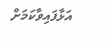އަޅާފައިވާކަމަށް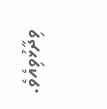ވިދާޅުވިއެވެ.